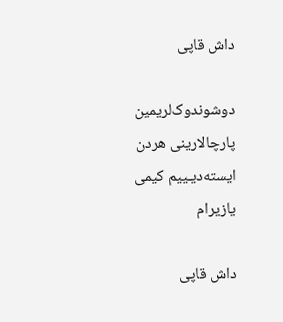داش قاپی

دوشوندوک‌لریمین پارچالارینی هردن ایسته‌دیـییم کیمی یازیرام

داش قاپی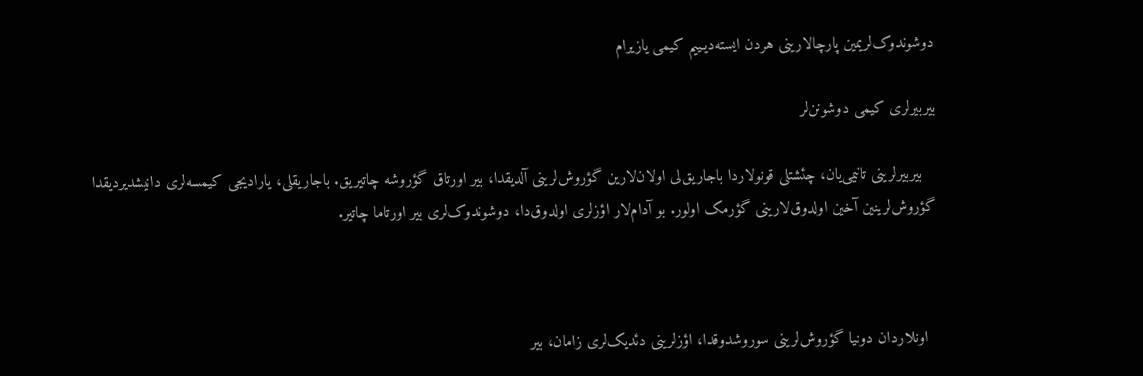دوشوندوک‌لریمین پارچالارینی هردن ایسته‌دیـییم کیمی یازیرام

بیربیرلری ‌کیمی دوشونن‌لر

   بیربیرلرینی تانیمی‌یان، چئشتلی قونولاردا باجاریق‌لی اولان‌لارین گؤروش‌لرینی آلدیقدا، بیر اورتاق گؤروشه چاتیریق. باجاریقلی، یارادیجی کیمسه‌لری دانیشدیردیقدا گؤروش‌لرینین آخین اولدوق‌لارینی گؤرمک اولور. بو آدام‌لار اؤزلری اولدوق‌دا، دوشوندوک‌لری بیر اورتاما چاتیر.



  اونلاردان دونیا گؤروش‌لرینی سوروشدوقدا، اؤزلرینی دئدیک‌لری زامان، بیر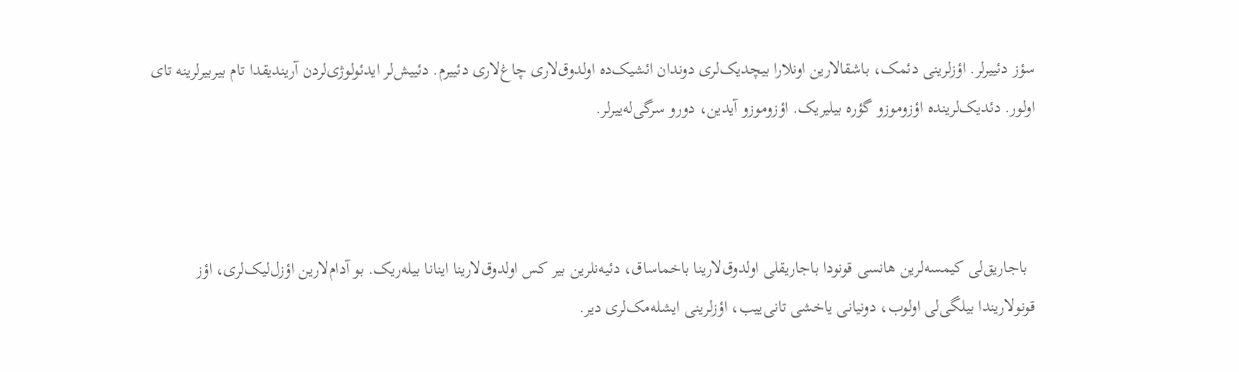سؤز دئییرلر. اؤزلرینی دئمک، باشقالارین اونلارا بیچدیک‌لری دوندان ائشیک‌ده اولدوق‌لاری چاغ‌لاری دئییرم. دئییش‌لر ایدئولوژی‌لردن آریندیقدا تام بیربیرلرینه تای اولور. دئدیک‌لرینده اؤزوموزو گؤره بیلیریک. اؤزوموزو آیدین، دورو سرگی‌له‌ییرلر.



  باجاریق‌لی کیمسه‌لرین هانسی قونودا باجاریقلی اولدوق‌لارینا باخماساق، دئیه‌نلرین بیر کس اولدوق‌لارینا اینانا بیله‌ریک. بو آدام‌لارین اؤزل‌لیک‌لری، اؤز قونولاریندا بیلگی‌لی اولوب، دونیانی یاخشی تانی‌ییب، اؤزلرینی ایشله‌مک‌لری دیر.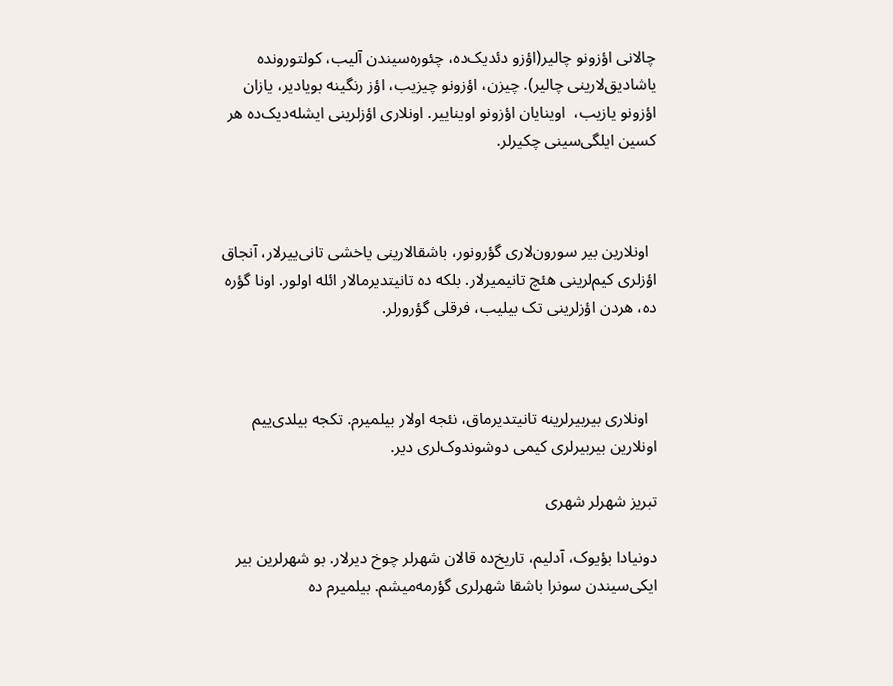چالانی اؤزونو چالیر(اؤزو دئدیک‌ده، چئوره‌سیندن آلیب، کولتورونده یاشادیق‌لارینی چالیر). چیزن، اؤزونو چیزیب، اؤز رنگینه بویادیر، یازان اؤزونو یازیب،  اوینایان اؤزونو اویناییر. اونلاری اؤزلرینی ایشله‌دیک‌ده هر کسین ایلگی‌سینی چکیرلر.



  اونلارین بیر سورون‌لاری گؤرونور، باشقالارینی یاخشی تانی‌ییرلار، آنجاق اؤزلری کیم‌لرینی هئچ تانیمیرلار. بلکه ده تانیتدیرمالار ائله اولور. اونا گؤره ده، هردن اؤزلرینی تک بیلیب، فرقلی گؤرورلر.



  اونلاری بیربیرلرینه تانیتدیرماق، نئجه اولار بیلمیرم. تکجه بیلدی‌ییم اونلارین بیربیرلری کیمی دوشوندوک‌لری دیر.

تبریز شهرلر شهری

دونیادا بؤیوک، آدلیم، تاریخ‌ده قالان شهرلر چوخ دیرلار. بو شهرلرین بیر ایکی‌سیندن سونرا باشقا شهرلری گؤرمه‌میشم. بیلمیرم ده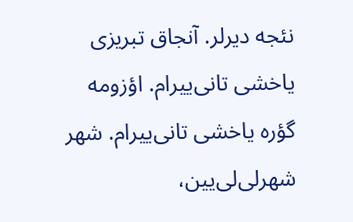نئجه دیرلر. آنجاق تبریزی یاخشی تانی‌ییرام. اؤزومه گؤره یاخشی تانی‌ییرام. شهر شهرلی‌لی‌یین،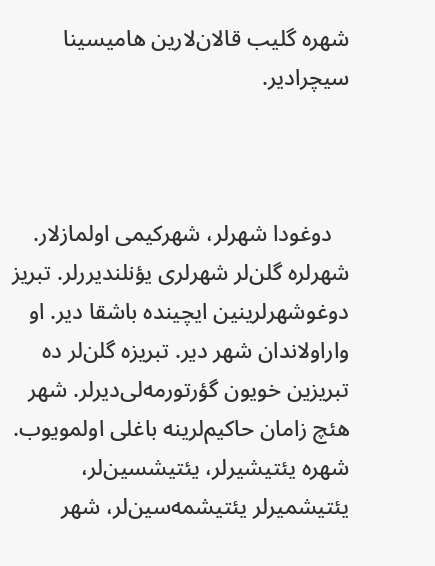شهره گلیب قالان‌لارین هامیسینا سیچرادیر.



   دوغودا شهرلر، شهرکیمی اولمازلار. شهرلره گلن‌لر شهرلری یؤنلندیررلر. تبریز دوغوشهرلرینین ایچینده باشقا دیر. او واراولاندان شهر دیر. تبریزه گلن‌لر ده تبریزین خویون گؤرتورمه‌لی‌دیرلر. شهر هئچ زامان حاکیم‌لرینه باغلی اولمویوب. شهره یئتیشیرلر، یئتیشسین‌لر، یئتیشمیرلر یئتیشمه‌سین‌لر، شهر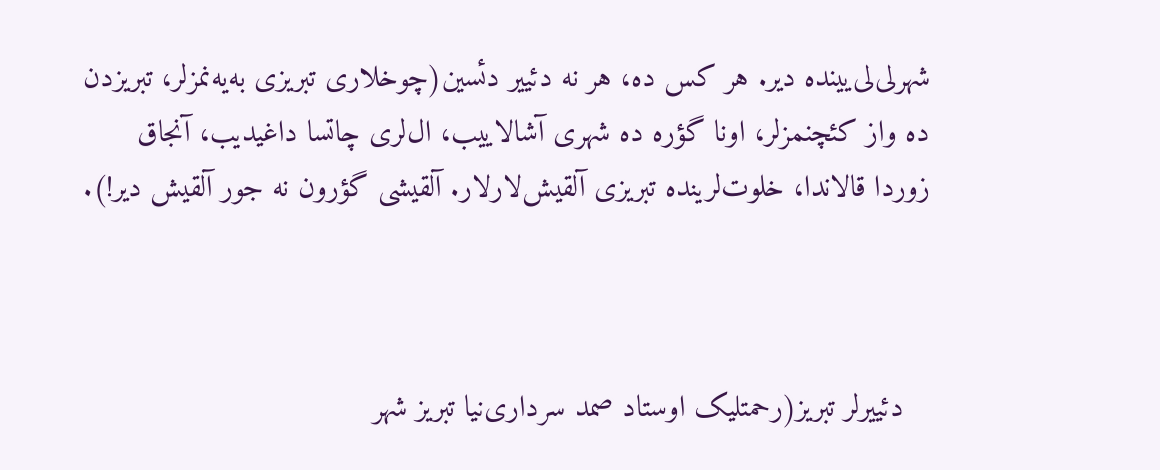شهرلی‌لی‌یینده دیر. هر کس ده، هر نه دئییر دئسین(چوخلاری تبریزی به‌یه‌نمزلر، تبریزدن ده واز کئچنمزلر، اونا گؤره ده شهری آشالاییب، ال‌لری چاتسا داغیدیب، آنجاق زوردا قالاندا، خلوت‌لرینده تبریزی آلقیش‌لارلار. آلقیشی گؤرون نه جور آلقیش دیر!).



   دئییرلر تبریز(رحمتلیک اوستاد صمد سرداری‌نیا تبریز شهر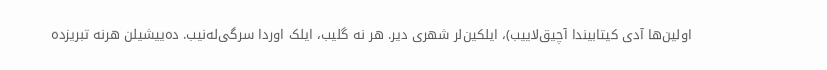اولین‌ها آدی کیتابیندا آچیق‌لاییب)، ایلکین‌لر شهری دیر. هر نه گلیب، ایلک اوردا سرگی‌له‌نیب. ده‌ییشیلن هرنه تبریزده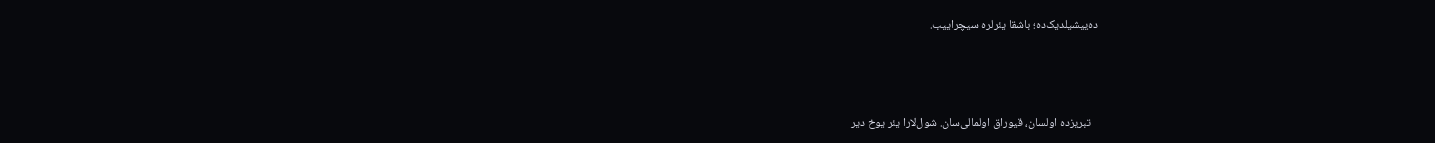ده‌ییشیلدیک‌ده؛ باشقا یئرلره سیچراییب.



   تبریزده اولسان، قیوراق اولمالی‌سان. شول‌لارا یئر یوخ دیر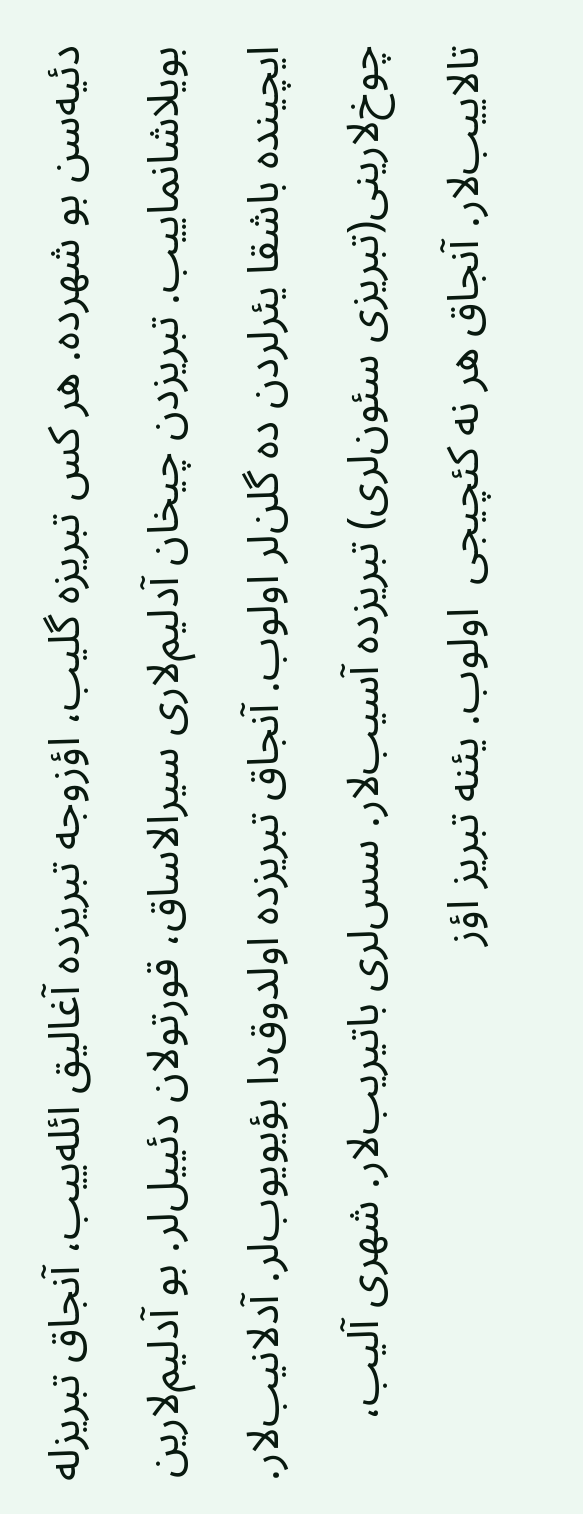دئیه‌سن بو شهرده. هر کس تبریزه گلیب، اؤزوجه تبریزده آغالیق ائله‌ییب، آنجاق تبریزله بویلاشانماییب. تبریزدن چیخان آدلیم‌لاری سیرالاساق، قورتولان دئییل‌لر. بو آدلیم‌لارین ایچینده باشقا یئرلردن ده گلن‌لر اولوب. آنجاق تبریزده اولدوق‌دا بؤیویوب‌لر. آدلانیب‌لار. چوخ‌لارینی(تبریزی سئون‌لری) تبریزده آسیب‌لار. سس‌لری باتیریب‌لار. شهری آلیب، تالاییب‌لار. آنجاق هر نه کئچیجی  اولوب. یئنه تبریز اؤز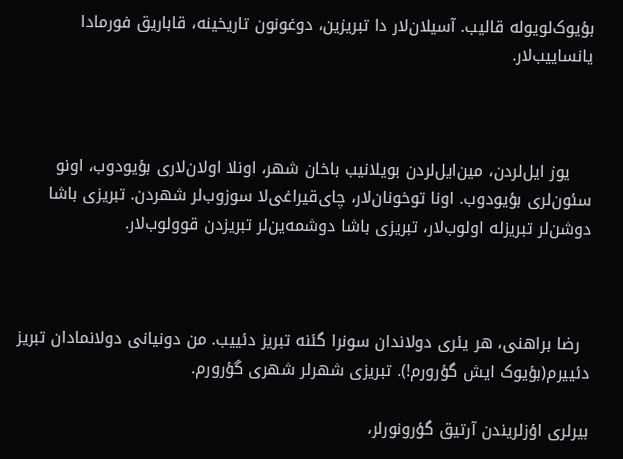بؤیوک‌لو‌یو‌له قالیب. آسیلان‌لار دا تبریزین، دوغونون تاریخینه، قاباریق فورمادا یانساییب‌لار.



    یوز ایل‌لردن، مین‌ایل‌لردن بویلانیب باخان شهر، اونلا اولان‌لاری بؤیودوب، اونو سئون‌لری بؤیودوب. اونا توخونان‌لار، چای‌‌قیراغی‌لا سوزوب‌لر شهردن. تبریزی باشا دوشن‌لر تبریزله اولوب‌لار، تبریزی باشا دوشمه‌ین‌لر تبریزدن قوولوب‌لار.



  رضا براهنی، هر یئری دولاندان سونرا گئنه تبریز دئییب. من دونیانی دولانمادان تبریز دئییرم(بؤیوک ایش گؤرورم!). تبریزی شهرلر شهری گؤرورم.

بیرلری اؤزلریندن آرتیق گؤرونورلر،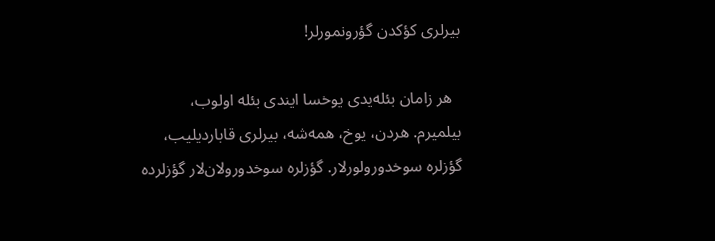بیرلری کؤکدن گؤرونمورلر!

  هر زامان بئله‌یدی یوخسا ایندی بئله اولوب، بیلمیرم. هردن، یوخ، همه‌شه، بیرلری قاباردیلیب، گؤزلره سوخدورولورلار. گؤزلره سوخدورولان‌لار گؤزلرده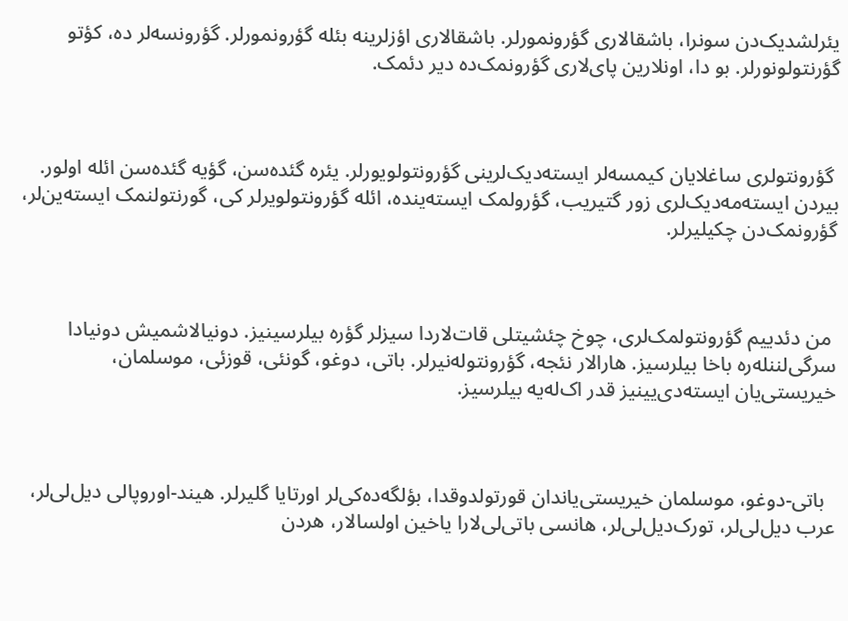یئرلشدیک‌دن سونرا، باشقالاری گؤرونمورلر. باشقالاری اؤزلرینه بئله گؤرونمورلر. گؤرونسه‌لر ده، کؤتو گؤرنتولونورلر. بو دا، اونلارین پای‌لاری گؤرونمک‌ده دیر دئمک.



 گؤرونتولری ساغلایان کیمسه‌لر ایسته‌دیک‌لرینی گؤرونتولویورلر. یئره گئده‌سن، گؤیه گئده‌سن ائله اولور. بیردن ایسته‌مه‌دیک‌لری زور گتیریب، گؤرولمک ایسته‌ینده، ائله گؤرونتولویرلر کی، گورنتولنمک ایسته‌ین‌لر، گؤرونمک‌دن چکیلیرلر.



 من دئدییم گؤرونتولمک‌لری، چوخ چئشیتلی قات‌لاردا سیزلر گؤره بیلرسینیز. دونیالاشمیش دونیادا سرگی‌لننله‌ره باخا بیلرسیز. هارالار نئجه، گؤرونتوله‌نیرلر. باتی، دوغو، گونئی، قوزئی، موسلمان، خیریستی‌یان ایسته‌دی‌یینیز قدر اک‌له‌یه بیلرسیز.



  باتی-دوغو، موسلمان خیریستی‌یاندان قورتولدوقدا، بؤلگه‌ده‌کی‌لر اورتایا گلیرلر. هیند-اوروپالی دیل‌لی‌لر، عرب دیل‌لی‌لر، تورک‌دیل‌لی‌لر، هانسی باتی‌لی‌لارا یاخین اولسالار، هردن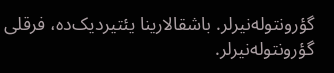گؤرونتوله‌نیرلر. باشقالارینا یئتیردیک‌ده، فرقلی گؤرونتوله‌نیرلر.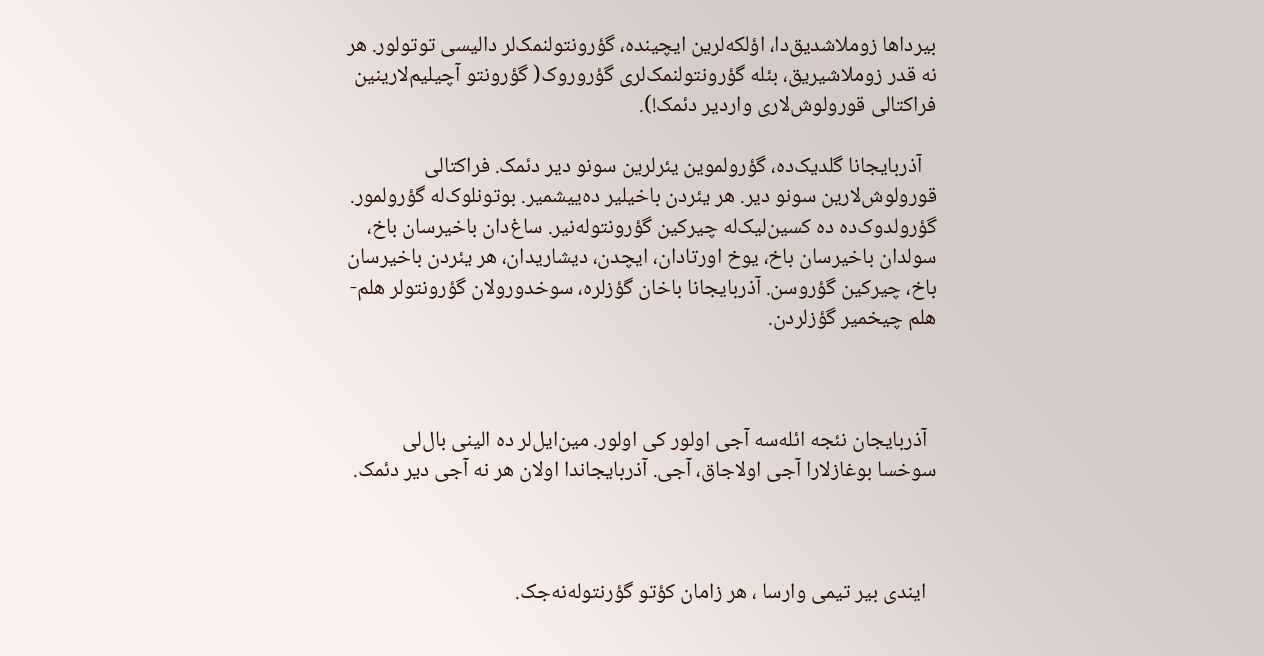بیرداها زوملاشدیق‌دا، اؤلکه‌لرین ایچینده، گؤرونتولنمک‌لر دالیسی توتولور. هر نه قدر زوملاشیریق، بئله گؤرونتولنمک‌لری گؤروروک( گؤرونتو آچیلیم‌لارینین فراکتالی قورولوش‌لاری واردیر دئمک!).

   آذربایجانا گلدیک‌ده، گؤرولموین یئرلرین سونو دیر دئمک. فراکتالی قورولوش‌لارین سونو دیر. هر یئردن باخیلیر ده‌ییشمیر. بوتونلوک‌له گؤرولمور. گؤرولدوک‌ده ده کسین‌لیک‌له چیرکین گؤرونتوله‌نیر. ساغ‌دان باخیرسان باخ، سولدان باخیرسان باخ، یوخ اورتادان، ایچدن، دیشاریدان، هر یئردن باخیرسان باخ، چیرکین گؤروسن. آذربایجانا باخان گؤزلره، سوخدورولان گؤرونتولر هلم-هلم چیخمیر گؤزلردن.



  آذربایجان نئجه ائله‌سه آجی اولور کی اولور. مین‌ایل‌لر ده الینی بال‌لی سوخسا بوغازلارا آجی اولاجاق، آجی. آذربایجاندا اولان هر نه آجی دیر دئمک.



  ایندی بیر تیمی وارسا ، هر زامان کؤتو گؤرنتوله‌نه‌جک.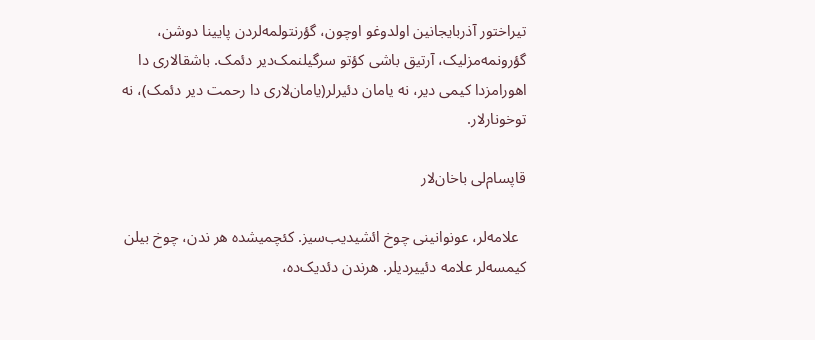تیراختور آذربایجانین اولدوغو اوچون، گؤرنتولمه‌لردن پایینا دوشن، گؤرونمه‌مزلیک، آرتیق باشی کؤتو سرگیلنمک‌دیر دئمک. باشقالاری دا اهورامزدا کیمی دیر، نه یامان دئیرلر(یامان‌لاری دا رحمت‌ دیر دئمک)، نه توخونارلار.

قاپسام‌لی باخان‌لار

  علامه‌لر، عونوانینی چوخ ائشیدیب‌سیز. کئچمیشده هر ندن، چوخ بیلن کیمسه‌لر علامه دئییردیلر. هرندن دئدیک‌ده،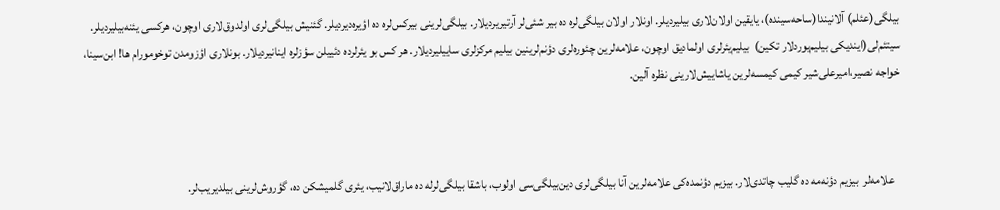بیلگی(عئلم) آلانیندا(ساحه‌سینده)، یایقین اولان‌لاری بیلیردیلر. اونلار اولان بیلگی‌لره ده بیر شئی‌لر آرتیریردیلار. بیلگی‌لرینی بیر‌کس‌لره ده اؤیره‌دیردیلر. گئنیش بیلگی‌لری اولدوق‌لاری اوچون، هرکسی یئنه‌بیلیردیلر. سیتئم‌لی(ایندیکی بیلیم‌یوردلار تکین)  بیلیم‌یئرلری اولمادیق اوچون، علامه‌لرین چئوره‌لری دؤنم‌لرینین بیلیم مرکزلری ساییلیردیلار. هر کس بو یئرلرده دئییلن سؤزلره اینانیردیلار. بونلاری اؤزومدن توخومورام ها! ابن‌سینا، خواجه نصیر،امیرعلی‌شیر کیمی کیمسه‌لرین یاشاییش‌لارینی نظره آلین.



   علامه‌لر  بیزیم دؤنه‌مه ده گلیب چاتدی‌لار. بیزیم دؤنمده‌کی علامه‌لرین آنا بیلگی‌لری دین‌بیلگی‌سی اولوب، باشقا بیلگی‌لرله ده ماراق‌لانیب، یئری گلمیشکن ده، گؤروش‌لرینی بیلدیریب‌لر.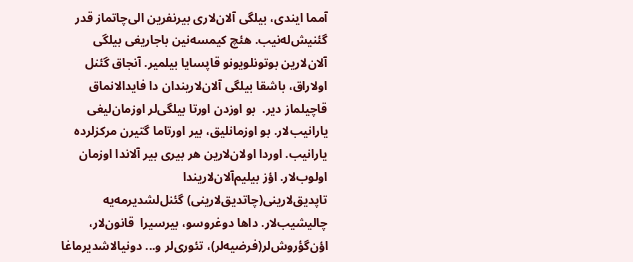آمما ایندی، بیلگی‌ آلان‌لاری بیرنفرین الی‌چاتماز قدر گئنیش‌له‌نیب. هئچ کیمسه‌نین باجاریغی بیلگی آلان‌لارین بوتونلویونو قاپسایا بیلمیر. آنجاق گئنل اولاراق، باشقا بیلگی آلان‌لاریندان دا فایدالانماق قاچیلماز دیر.  بو اوزدن اورتا بیلگی‌لر اوزمان‌لیغی یارانیب‌لار. بو اوزمانلیق، بیر اورتاما گتیرن مرکزلرده یارانیب. اوردا اولان‌لارین هر بیری بیر آلاندا اوزمان اولوب‌لار. اؤز بیلیم‌آلان‌لاریندا تاپدیق‌لارینی(چاتدیق‌لارینی) گئنل‌لشدیرمه‌یه چالیشیب‌لار. داها دوغروسو، بیرسیرا  قانون‌لار، اؤن‌گؤروش‌لر(فرضیه‌لر)، تئوری‌لر و... دونیالاشدیرماغا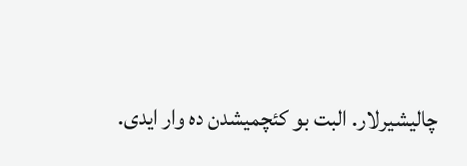چالیشیرلار. البت بو کئچمیشدن ده وار ایدی.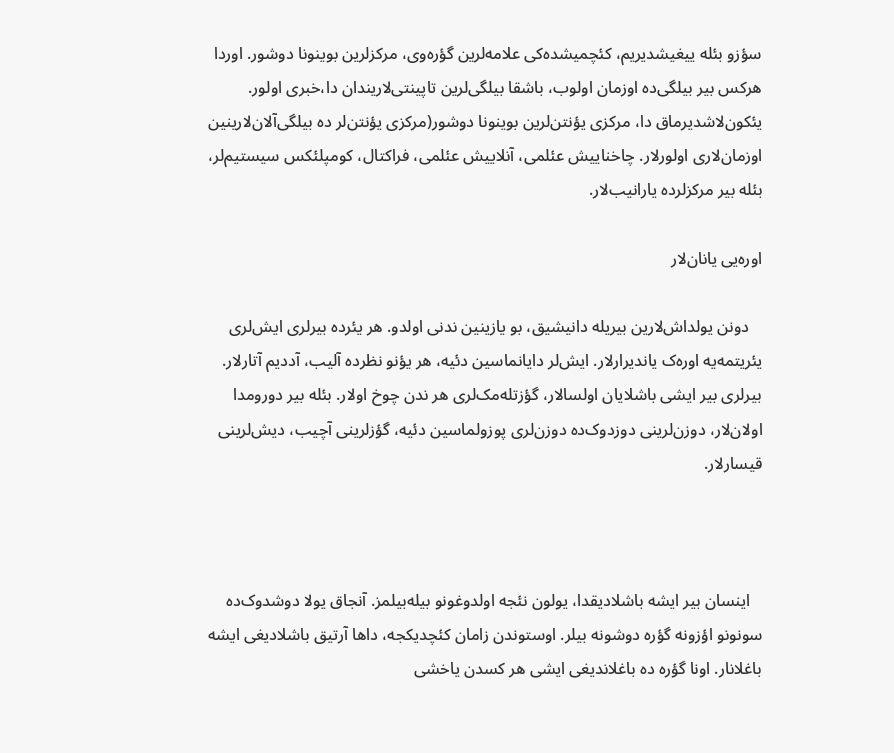سؤزو بئله ییغیشدیریم، کئچمیشده‌کی علامه‌لرین گؤره‌وی، مرکزلرین بوینونا دوشور. اوردا هرکس بیر بیلگی‌ده اوزمان اولوب، باشقا بیلگی‌لرین تاپینتی‌لاریندان دا،‌خبری اولور. یئکون‌لاشدیرماق دا، مرکزی یؤنتن‌لرین بوینونا دوشور(مرکزی یؤنتن‌لر ده بیلگی‌آلان‌لارینین اوزمان‌لاری اولورلار. چاخناییش عئلمی، آنلاییش عئلمی، فراکتال، کومپلئکس سیستیم‌لر، بئله بیر مرکزلرده یارانیب‌لار.

اوره‌یی یانان‌لار

   دونن یولداش‌لارین بیریله دانیشیق، بو یازینین ندنی اولدو. هر یئرده بیرلری ایش‌لری یئریتمه‌یه اوره‌ک یاندیرارلار. ایش‌لر دایانماسین دئیه، هر یؤنو نظرده آلیب، آددیم آتارلار. بیرلری بیر ایشی باشلایان اولسالار، گؤزتله‌مک‌لری هر ندن چوخ اولار. بئله بیر دورومدا اولان‌لار، دوزن‌لرینی دوزدوک‌ده دوزن‌لری پوزولماسین دئیه، گؤزلرینی آچیب، دیش‌لرینی قیسارلار.



   اینسان بیر ایشه باشلادیقدا، یولون نئجه اولدوغونو بیله‌بیلمز. آنجاق یولا دوشدوک‌ده سونونو اؤزونه گؤره دوشونه بیلر. اوستوندن زامان کئچدیکجه، داها آرتیق باشلادیغی ایشه باغلانار. اونا گؤره ده باغلاندیغی ایشی هر کسدن یاخشی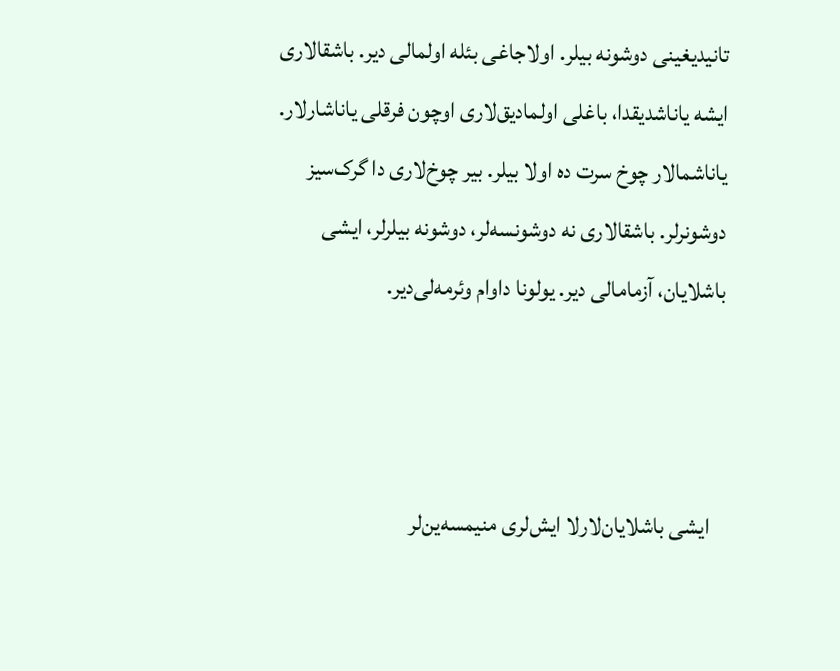تانیدیغینی دوشونه بیلر. اولاجاغی بئله اولمالی دیر. باشقالاری ایشه یاناشدیقدا، باغلی اولمادیق‌لاری اوچون فرقلی یاناشارلار. یاناشمالار چوخ سرت ده اولا بیلر. بیر چوخ‌لاری دا گرک‌سیز دوشونرلر. باشقالاری نه دوشونسه‌لر، دوشونه بیلرلر، ایشی باشلایان، آزمامالی دیر. یولونا داوام وئرمه‌لی‌دیر.



   ایشی باشلایان‌لارلا ایش‌لری منیمسه‌ین‌لر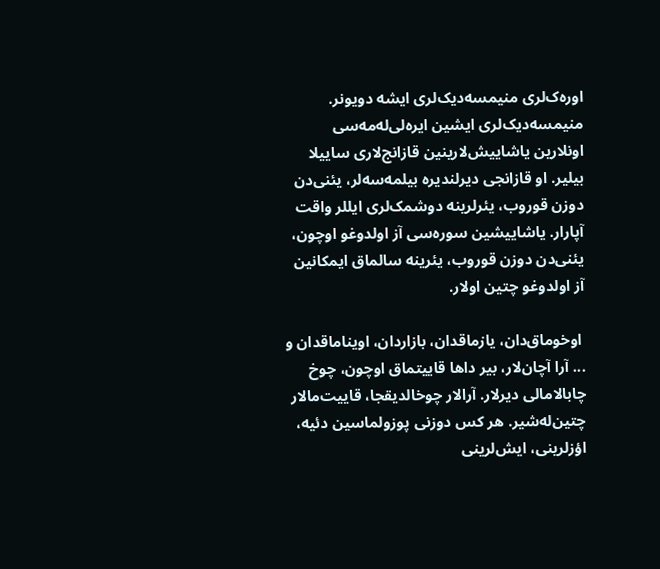اوره‌ک‌لری منیمسه‌دیک‌لری ایشه دویونر. منیمسه‌دیک‌لری ایشین ایره‌لی‌له‌مه‌سی اونلارین یاشاییش‌لارینین قازانج‌لاری ساییلا بیلیر. او قازانجی دیرلندیره بیلمه‌سه‌لر، یئنی‌دن دوزن قوروب، یئرلرینه دوشمک‌لری ایللر واقت آپارار. یاشاییشین سوره‌سی آز اولدوغو اوچون، یئنی‌دن دوزن قوروب، یئرینه سالماق ایمکانین آز اولدوغو چتین اولار.

 اوخوماق‌دان، یازماقدان، بازاردان، اویناماقدان و ... آرا آچان‌لار، بیر داها قاییتماق اوچون، چوخ چابالامالی دیرلار. آرالار چوخالدیقجا، قاییت‌مالار چتین‌له‌شیر. هر کس دوزنی پوزولماسین دئیه، اؤزلرینی، ایش‌لرینی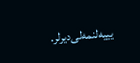یییه‌لنمه‌لی‌دیرلر.